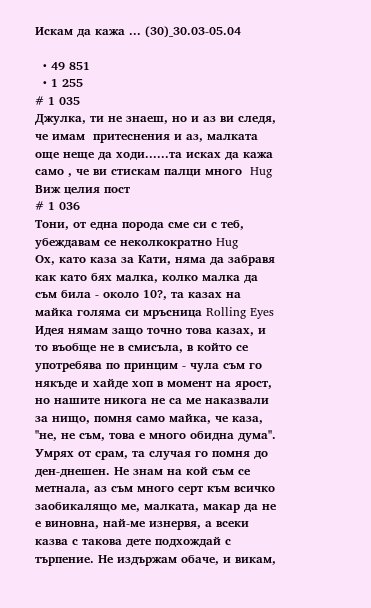Искам да кажа ... (30)_30.03-05.04

  • 49 851
  • 1 255
# 1 035
Джулка, ти не знаеш, но и аз ви следя, че имам  притеснения и аз, малката още неще да ходи......та исках да кажа само , че ви стискам палци много  Hug
Виж целия пост
# 1 036
Tони, от една порода сме си с теб, убеждавам се неколкократно Hug
Ох, като каза за Кати, няма да забравя как като бях малка, колко малка да съм била - около 10?, та казах на майка голяма си мръсница Rolling Eyes Идея нямам защо точно това казах, и то въобще не в смисъла, в който се употребява по принцим - чула съм го някъде и хайде хоп в момент на ярост, но нашите никога не са ме наказвали за нищо, помня само майка, че каза, ''не, не съм, това е много обидна дума''. Умрях от срам, та случая го помня до ден-днешен. Не знам на кой съм се метнала, аз съм много серт към всичко заобикалящо ме, малката, макар да не е виновна, най-ме изнервя, а всеки казва с такова дете подхождай с търпение. Не издържам обаче, и викам,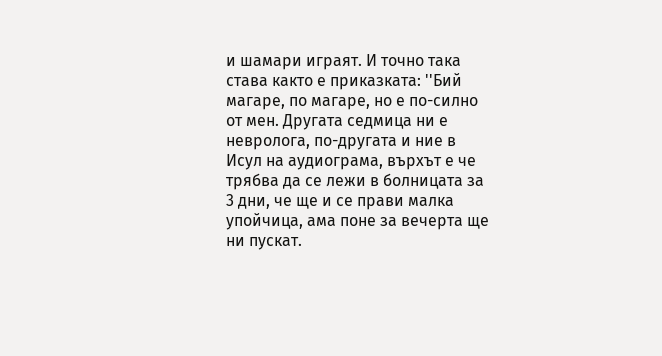и шамари играят. И точно така става както е приказката: ''Бий магаре, по магаре, но е по-силно от мен. Другата седмица ни е невролога, по-другата и ние в Исул на аудиограма, върхът е че трябва да се лежи в болницата за 3 дни, че ще и се прави малка упойчица, ама поне за вечерта ще ни пускат.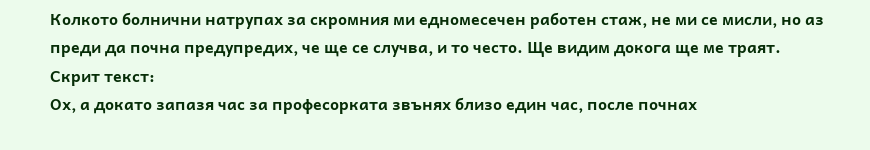Колкото болнични натрупах за скромния ми едномесечен работен стаж, не ми се мисли, но аз преди да почна предупредих, че ще се случва, и то често. Ще видим докога ще ме траят.
Скрит текст:
Ох, а докато запазя час за професорката звънях близо един час, после почнах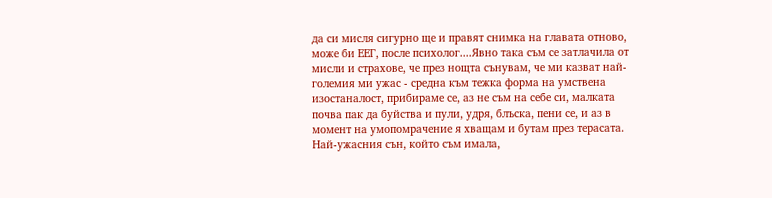да си мисля сигурно ще и правят снимка на главата отново, може би ЕЕГ, после психолог....Явно така съм се затлачила от мисли и страхове, че през нощта сънувам, че ми казват най-големия ми ужас - средна към тежка форма на умствена изостаналост, прибираме се, аз не съм на себе си, малката почва пак да буйства и пули, удря, блъска, пени се, и аз в момент на умопомрачение я хващам и бутам през терасата. Най-ужасния сън, който съм имала,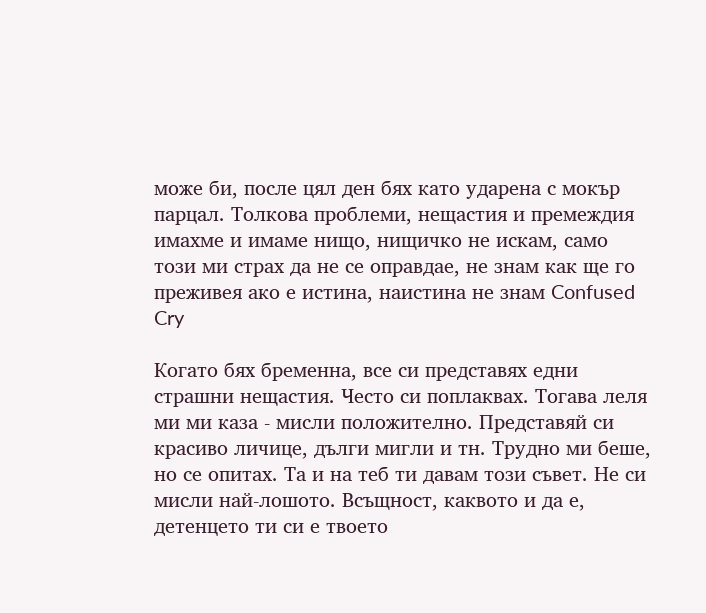може би, после цял ден бях като ударена с мокър парцал. Толкова проблеми, нещастия и премеждия имахме и имаме нищо, нищичко не искам, само този ми страх да не се оправдае, не знам как ще го преживея ако е истина, наистина не знам Confused Cry

Когато бях бременна, все си представях едни страшни нещастия. Често си поплаквах. Тогава леля ми ми каза - мисли положително. Представяй си красиво личице, дълги мигли и тн. Трудно ми беше, но се опитах. Та и на теб ти давам този съвет. Не си мисли най-лошото. Всъщност, каквото и да е, детенцето ти си е твоето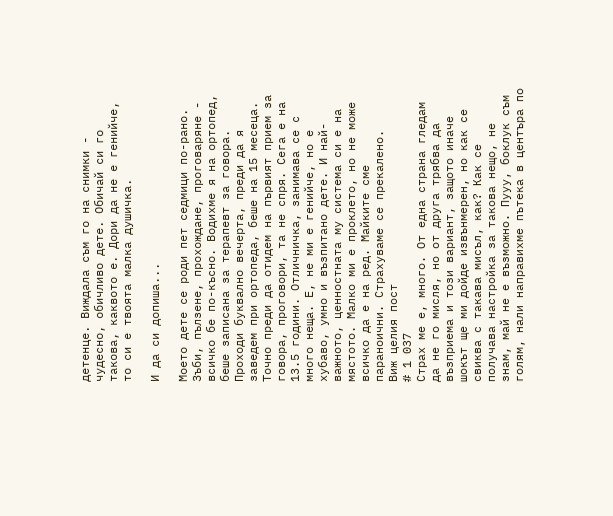детенце. Виждала съм го на снимки - чудесно, обичливо дете. Обичай си го такова, каквото е. Дори да не е генийче, то си е твоята малка душичка.

И да си допиша...

Моето дете се роди пет седмици по-рано. Зъби, пълзене, прохождане, проговаряне - всичко бе по-късно. Водихме я на ортопед, беше записана за терапевт за говора. Проходи буквално вечерта, преди да я заведем при ортопеда, беше на 15 месеца. Точно преди да отидем на първият прием за говора, проговори, та не спря. Сега е на 13.5 години. Отличничка, занимава се с много неща. Е, не ми е генийче, но е хубаво, умно и възпитано дете. И най-важното, ценностната му система си е на мястото. Малко ми е проклето, но не може всичко да е на ред. Майките сме параноични. Страхуваме се прекалено.
Виж целия пост
# 1 037
Страх ме е, много. От една страна гледам да не го мисля, но от друга трябва да възприема и този вариант, защото иначе шокът ще ми дойде извънмерен, но как се свиква с такава мисъл, как? Как се получава настройка за такова нещо, не знам, май не е възможно. Пууу, боклук съм голям, нали направихме пътека в центъра по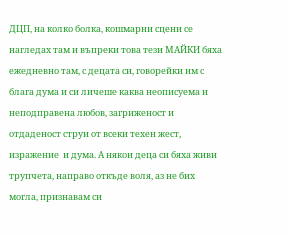ДЦП, на колко болка, кошмарни сцени се нагледах там и въпреки това тези МАЙКИ бяха ежедневно там, с децата си, говорейки им с блага дума и си личеше каква неописуема и неподправена любов, загриженост и отдаденост струи от всеки техен жест, изражение  и дума. А някои деца си бяха живи трупчета, направо откъде воля, аз не бих могла, признавам си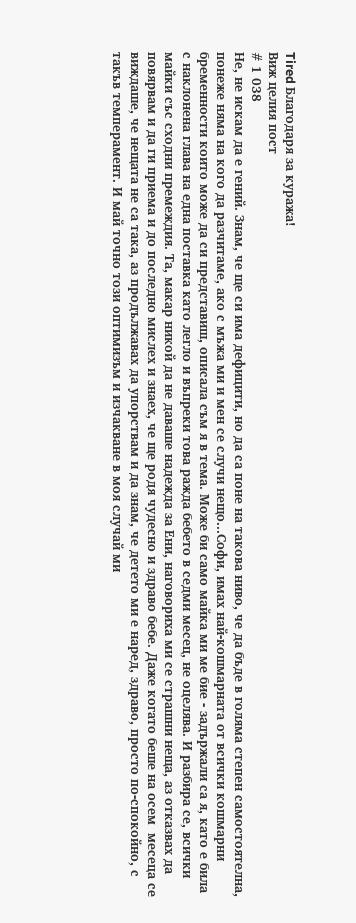Tired Благодаря за куража!
Виж целия пост
# 1 038
Не, не искам да е гений. Знам, че ще си има дефицити, но да са поне на такова ниво, че да бъде в голяма степен самостоятелна, понеже няма на кого да разчитаме, ако с мъжа ми и мен се случи нещо...Софи, имах най-кошмарната от всички кошмарни бременности които може да си представиш, описала съм я в тема. Може би само майка ми ме бие - задържали са я, като е била с наклонена глава на една поставка като легло и въпреки това ражда бебето в седми месец, не оцелява. И разбира се, всички майки със сходни премеждия. Та, макар никой да не даваше надежда за Ени, наговориха ми се страшни неща, аз отказвах да повярвам и да ги приема и до последно мислех и знаех, че ще родя чудесно и здраво бебе. Даже когато беше на осем  месеца се виждаше, че нещата не са така, аз продължавах да упорствам и да знам, че детето ми е наред, здраво, просто по-спокойно, с такъв темперамент. И май точно този оптимизъм и изчакване в моя случай ми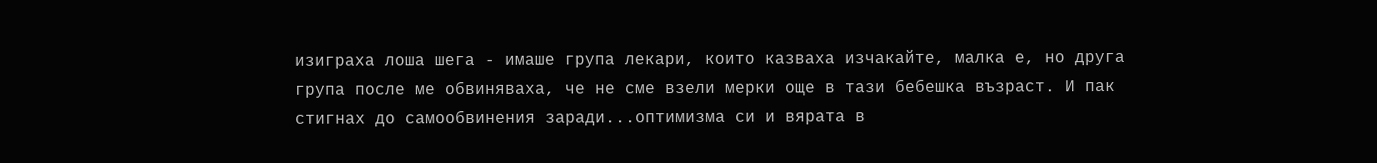изиграха лоша шега - имаше група лекари, които казваха изчакайте, малка е, но друга група после ме обвиняваха, че не сме взели мерки още в тази бебешка възраст. И пак стигнах до самообвинения заради...оптимизма си и вярата в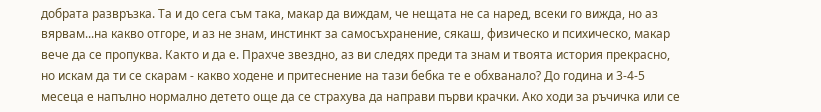добрата развръзка. Та и до сега съм така, макар да виждам, че нещата не са наред, всеки го вижда, но аз вярвам...на какво отгоре, и аз не знам, инстинкт за самосъхранение, сякаш, физическо и психическо, макар вече да се пропуква. Както и да е. Прахче звездно, аз ви следях преди та знам и твоята история прекрасно, но искам да ти се скарам - какво ходене и притеснение на тази бебка те е обхванало? До година и 3-4-5 месеца е напълно нормално детето още да се страхува да направи първи крачки. Ако ходи за ръчичка или се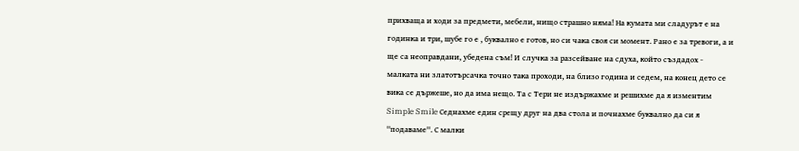прихваща и ходи за предмети, мебели, нищо страшно няма! На кумата ми сладурът е на годинка и три, шубе го е , буквално е готов, но си чака своя си момент. Рано е за тревоги, а и ще са неоправдани, убедена съм! И случка за разсейване на сдуха, който създадох - малката ни златотърсачка точно така проходи, на близо година и седем, на конец дето се вика се държеше, но да има нещо. Та с Тери не издържахме и решихме да я изментим Simple Smile Седнахме един срещу друг на два стола и почнахме буквално да си я ''подаваме''. С малки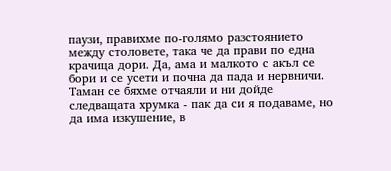паузи, правихме по-голямо разстоянието между столовете, така че да прави по една крачица дори. Да, ама и малкото с акъл се бори и се усети и почна да пада и нервничи. Таман се бяхме отчаяли и ни дойде следващата хрумка - пак да си я подаваме, но да има изкушение, в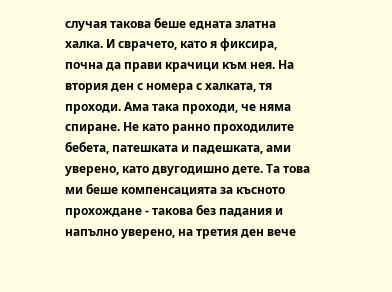случая такова беше едната златна халка. И сврачето, като я фиксира, почна да прави крачици към нея. На втория ден с номера с халката, тя проходи. Ама така проходи, че няма спиране. Не като ранно проходилите бебета, патешката и падешката, ами уверено, като двугодишно дете. Та това ми беше компенсацията за късното прохождане - такова без падания и напълно уверено, на третия ден вече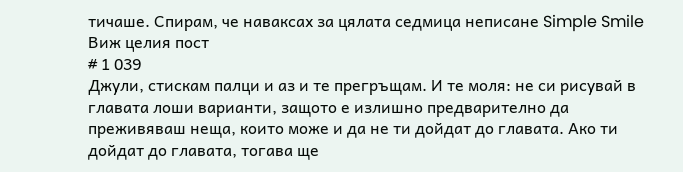тичаше. Спирам, че наваксах за цялата седмица неписане Simple Smile
Виж целия пост
# 1 039
Джули, стискам палци и аз и те прегръщам. И те моля: не си рисувай в главата лоши варианти, защото е излишно предварително да преживяваш неща, които може и да не ти дойдат до главата. Ако ти дойдат до главата, тогава ще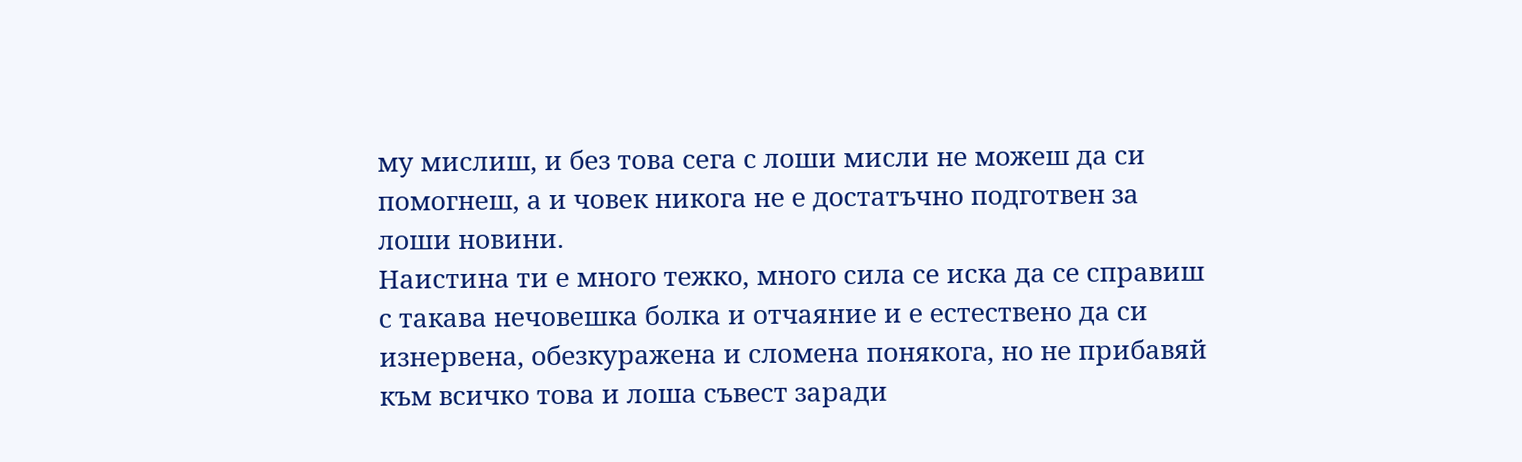му мислиш, и без това сега с лоши мисли не можеш да си помогнеш, а и човек никога не е достатъчно подготвен за лоши новини.
Наистина ти е много тежко, много сила се иска да се справиш с такава нечовешка болка и отчаяние и е естествено да си изнервена, обезкуражена и сломена понякога, но не прибавяй към всичко това и лоша съвест заради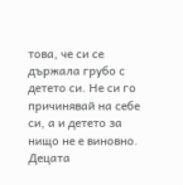това, че си се държала грубо с детето си. Не си го причинявай на себе си, а и детето за нищо не е виновно. Децата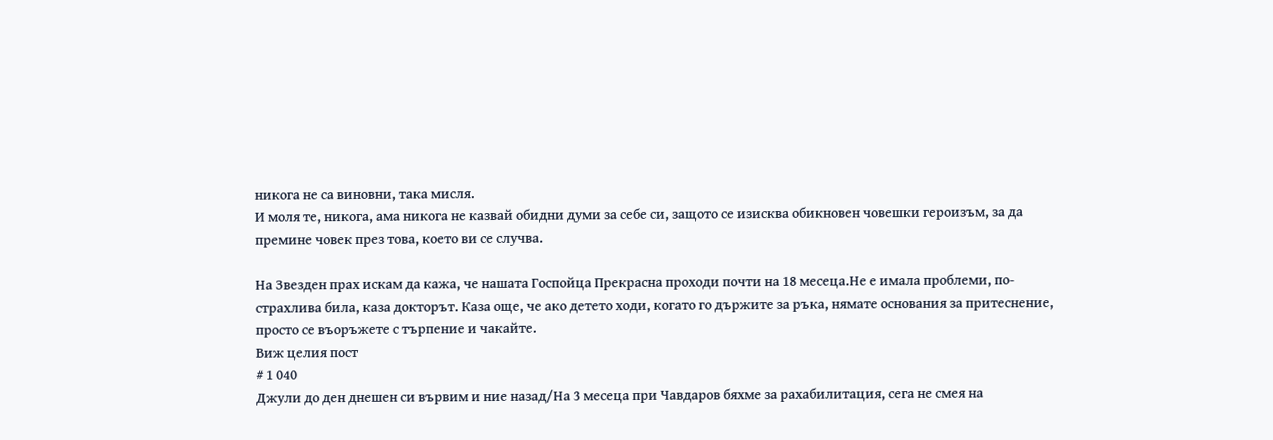никога не са виновни, така мисля.
И моля те, никога, ама никога не казвай обидни думи за себе си, защото се изисква обикновен човешки героизъм, за да премине човек през това, което ви се случва.

На Звезден прах искам да кажа, че нашата Госпойца Прекрасна проходи почти на 18 месеца.Не е имала проблеми, по-страхлива била, каза докторът. Каза още, че ако детето ходи, когато го държите за ръка, нямате основания за притеснение, просто се въоръжете с търпение и чакайте.
Виж целия пост
# 1 040
Джули до ден днешен си вървим и ние назад/На 3 месеца при Чавдаров бяхме за рахабилитация, сега не смея на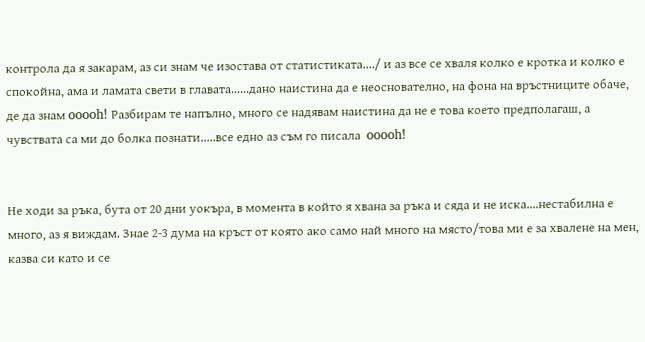контрола да я закарам, аз си знам че изостава от статистиката..../ и аз все се хваля колко е кротка и колко е спокойна, ама и ламата свети в главата......дано наистина да е неоснователно, на фона на връстниците обаче, де да знам ooooh! Разбирам те напълно, много се надявам наистина да не е това което предполагаш, а чувствата са ми до болка познати.....все едно аз съм го писала  ooooh!


Не ходи за ръка, бута от 20 дни уокъра, в момента в който я хвана за ръка и сяда и не иска....нестабилна е много, аз я виждам. Знае 2-3 дума на кръст от която ако само най много на място/това ми е за хвалене на мен, казва си като и се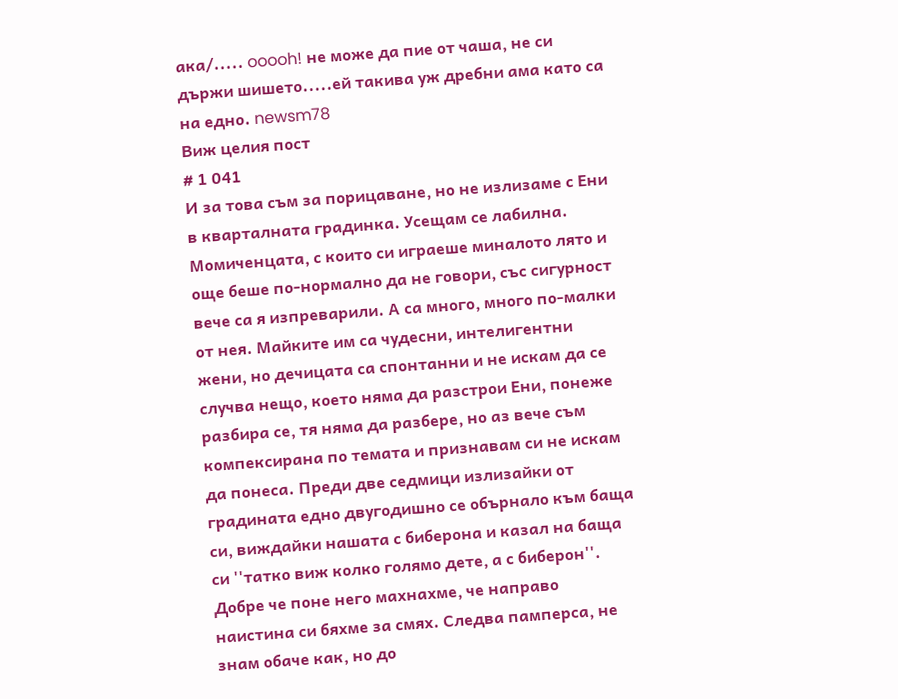ака/..... ooooh! не може да пие от чаша, не си държи шишето.....ей такива уж дребни ама като са на едно. newsm78
Виж целия пост
# 1 041
И за това съм за порицаване, но не излизаме с Ени в кварталната градинка. Усещам се лабилна. Момиченцата, с които си играеше миналото лято и още беше по-нормално да не говори, със сигурност вече са я изпреварили. А са много, много по-малки от нея. Майките им са чудесни, интелигентни жени, но дечицата са спонтанни и не искам да се случва нещо, което няма да разстрои Ени, понеже разбира се, тя няма да разбере, но аз вече съм компексирана по темата и признавам си не искам да понеса. Преди две седмици излизайки от градината едно двугодишно се обърнало към баща си, виждайки нашата с биберона и казал на баща си ''татко виж колко голямо дете, а с биберон''. Добре че поне него махнахме, че направо наистина си бяхме за смях. Следва памперса, не знам обаче как, но до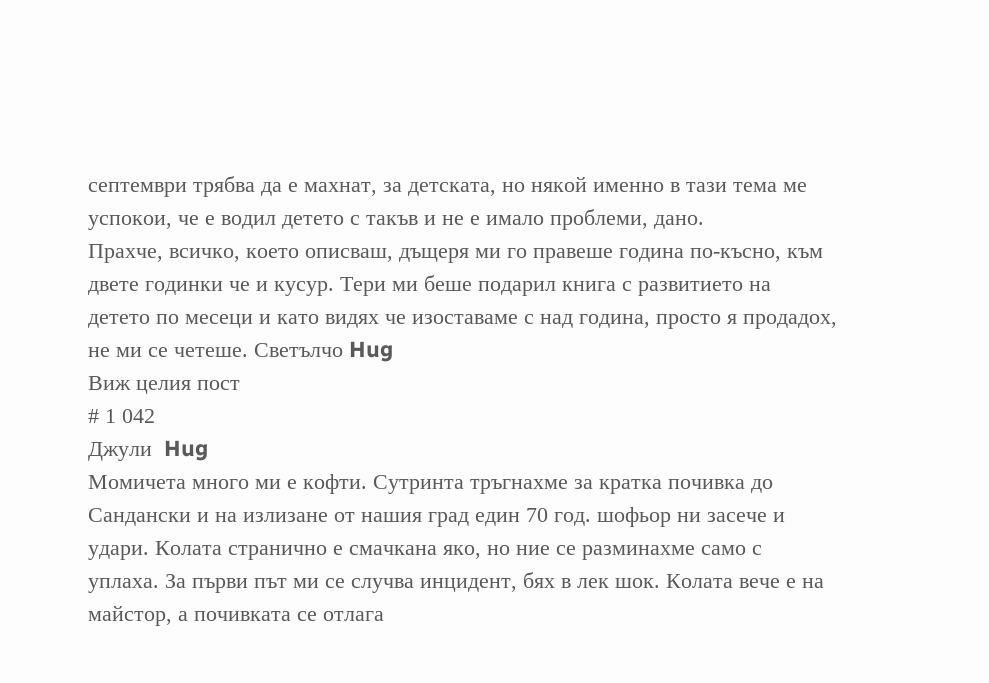септември трябва да е махнат, за детската, но някой именно в тази тема ме успокои, че е водил детето с такъв и не е имало проблеми, дано.
Прахче, всичко, което описваш, дъщеря ми го правеше година по-късно, към двете годинки че и кусур. Тери ми беше подарил книга с развитието на детето по месеци и като видях че изоставаме с над година, просто я продадох, не ми се четеше. Светълчо Hug
Виж целия пост
# 1 042
Джули  Hug
Момичета много ми е кофти. Сутринта тръгнахме за кратка почивка до Сандански и на излизане от нашия град един 70 год. шофьор ни засече и удари. Колата странично е смачкана яко, но ние се разминахме само с уплаха. За първи път ми се случва инцидент, бях в лек шок. Колата вече е на майстор, а почивката се отлага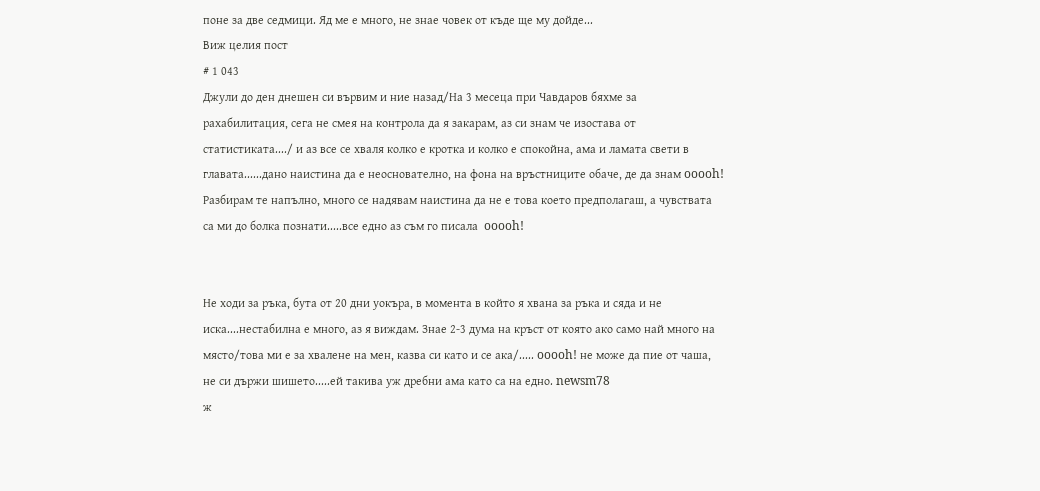поне за две седмици. Яд ме е много, не знае човек от къде ще му дойде...
Виж целия пост
# 1 043
Джули до ден днешен си вървим и ние назад/На 3 месеца при Чавдаров бяхме за рахабилитация, сега не смея на контрола да я закарам, аз си знам че изостава от статистиката..../ и аз все се хваля колко е кротка и колко е спокойна, ама и ламата свети в главата......дано наистина да е неоснователно, на фона на връстниците обаче, де да знам ooooh! Разбирам те напълно, много се надявам наистина да не е това което предполагаш, а чувствата са ми до болка познати.....все едно аз съм го писала  ooooh!


Не ходи за ръка, бута от 20 дни уокъра, в момента в който я хвана за ръка и сяда и не иска....нестабилна е много, аз я виждам. Знае 2-3 дума на кръст от която ако само най много на място/това ми е за хвалене на мен, казва си като и се ака/..... ooooh! не може да пие от чаша, не си държи шишето.....ей такива уж дребни ама като са на едно. newsm78
ж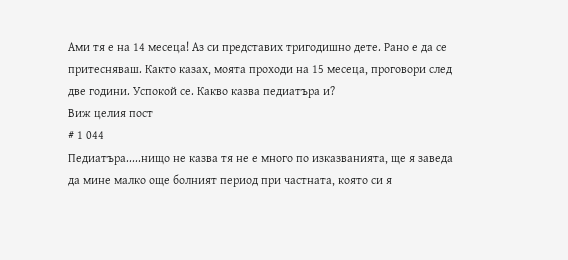Ами тя е на 14 месеца! Аз си представих тригодишно дете. Рано е да се притесняваш. Както казах, моята проходи на 15 месеца, проговори след две години. Успокой се. Какво казва педиатъра и?
Виж целия пост
# 1 044
Педиатъра.....нищо не казва тя не е много по изказванията, ще я заведа да мине малко още болният период при частната, която си я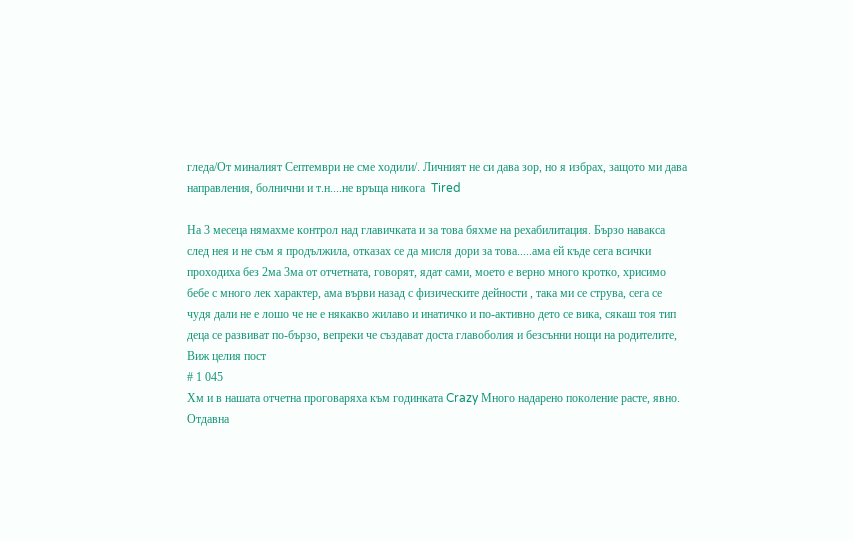гледа/От миналият Септември не сме ходили/. Личният не си дава зор, но я избрах, защото ми дава направления, болнични и т.н....не връща никога  Tired

На 3 месеца нямахме контрол над главичката и за това бяхме на рехабилитация. Бързо навакса след нея и не съм я продължила, отказах се да мисля дори за това.....ама ей къде сега всички проходиха без 2ма 3ма от отчетната, говорят, ядат сами, моето е верно много кротко, хрисимо бебе с много лек характер, ама върви назад с физическите дейности , така ми се струва, сега се чудя дали не е лошо че не е някакво жилаво и инатичко и по-активно дето се вика, сякаш тоя тип деца се развиват по-бързо, вепреки че създават доста главоболия и безсънни нощи на родителите,
Виж целия пост
# 1 045
Хм и в нашата отчетна проговаряха към годинката Crazy Много надарено поколение расте, явно. Отдавна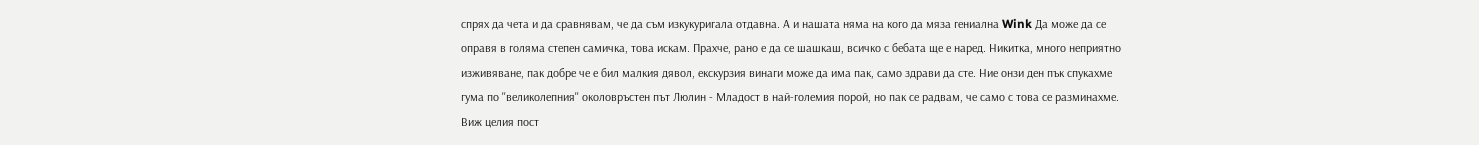спрях да чета и да сравнявам, че да съм изкукуригала отдавна. А и нашата няма на кого да мяза гениална Wink Да може да се оправя в голяма степен самичка, това искам. Прахче, рано е да се шашкаш, всичко с бебата ще е наред. Никитка, много неприятно изживяване, пак добре че е бил малкия дявол, екскурзия винаги може да има пак, само здрави да сте. Ние онзи ден пък спукахме гума по ''великолепния'' околовръстен път Люлин - Младост в най-големия порой, но пак се радвам, че само с това се разминахме.
Виж целия пост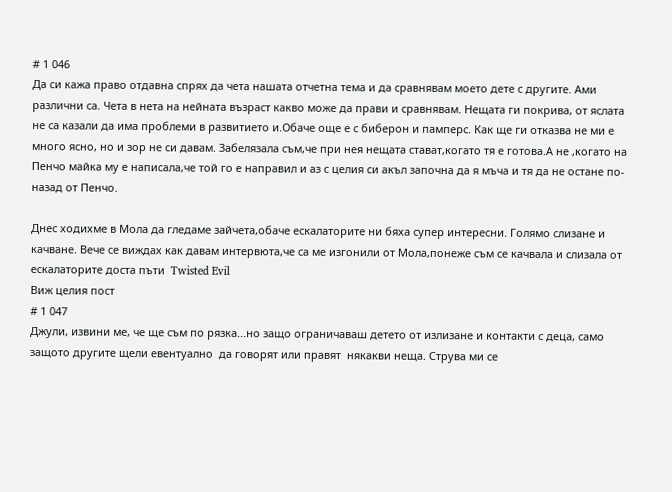# 1 046
Да си кажа право отдавна спрях да чета нашата отчетна тема и да сравнявам моето дете с другите. Ами различни са. Чета в нета на нейната възраст какво може да прави и сравнявам. Нещата ги покрива, от яслата не са казали да има проблеми в развитието и.Обаче още е с биберон и памперс. Как ще ги отказва не ми е много ясно, но и зор не си давам. Забелязала съм,че при нея нещата стават,когато тя е готова.А не ,когато на Пенчо майка му е написала,че той го е направил и аз с целия си акъл започна да я мъча и тя да не остане по-назад от Пенчо.

Днес ходихме в Мола да гледаме зайчета,обаче ескалаторите ни бяха супер интересни. Голямо слизане и качване. Вече се виждах как давам интервюта,че са ме изгонили от Мола,понеже съм се качвала и слизала от ескалаторите доста пъти  Twisted Evil
Виж целия пост
# 1 047
Джули, извини ме, че ще съм по рязка...но защо ограничаваш детето от излизане и контакти с деца, само защото другите щели евентуално  да говорят или правят  някакви неща. Струва ми се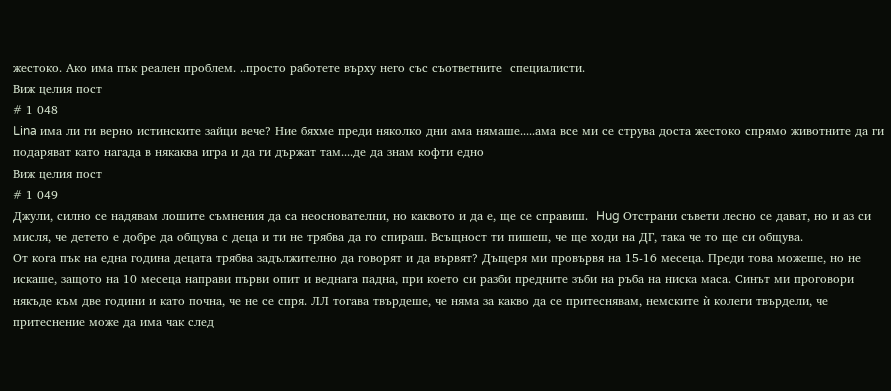жестоко. Ако има пък реален проблем. ..просто работете върху него със съответните  специалисти.
Виж целия пост
# 1 048
Lina има ли ги верно истинските зайци вече? Ние бяхме преди няколко дни ама нямаше.....ама все ми се струва доста жестоко спрямо животните да ги подаряват като нагада в някаква игра и да ги държат там....де да знам кофти едно
Виж целия пост
# 1 049
Джули, силно се надявам лошите съмнения да са неоснователни, но каквото и да е, ще се справиш.  Hug Отстрани съвети лесно се дават, но и аз си мисля, че детето е добре да общува с деца и ти не трябва да го спираш. Всъщност ти пишеш, че ще ходи на ДГ, така че то ще си общува.
От кога пък на една година децата трябва задължително да говорят и да вървят? Дъщеря ми провървя на 15-16 месеца. Преди това можеше, но не искаше, защото на 10 месеца направи първи опит и веднага падна, при което си разби предните зъби на ръба на ниска маса. Синът ми проговори някъде към две години и като почна, че не се спря. ЛЛ тогава твърдеше, че няма за какво да се притеснявам, немските ѝ колеги твърдели, че притеснение може да има чак след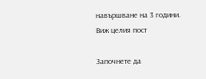навършване на 3 години.
Виж целия пост

Започнете да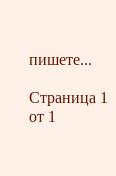пишете...

Страница 1 от 1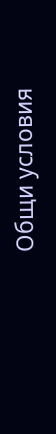Общи условия